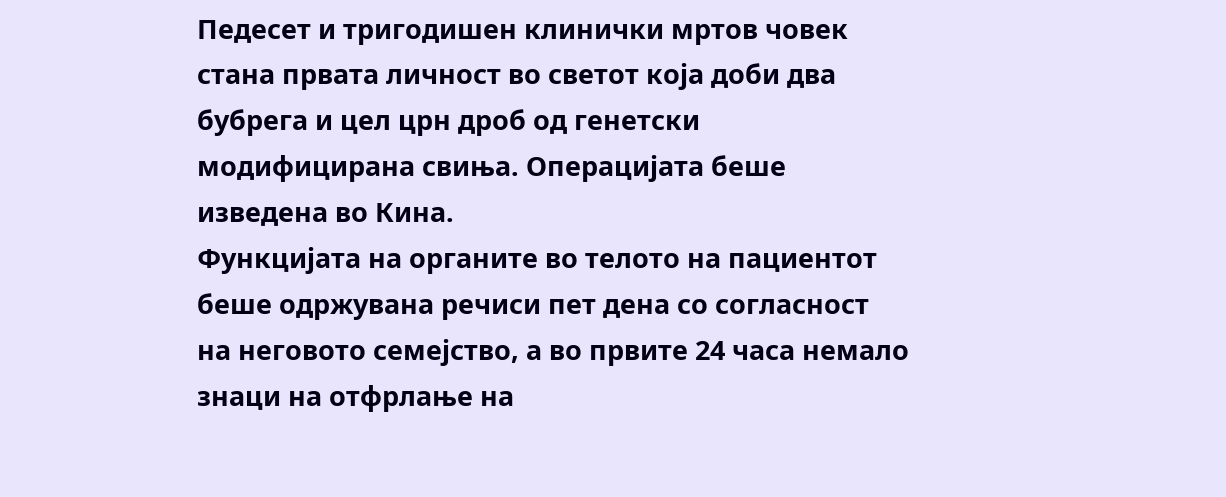Педесет и тригодишен клинички мртов човек стана првата личност во светот која доби два бубрега и цел црн дроб од генетски модифицирана свиња. Операцијата беше изведена во Кина.
Функцијата на органите во телото на пациентот беше одржувана речиси пет дена со согласност на неговото семејство, а во првите 24 часа немало знаци на отфрлање на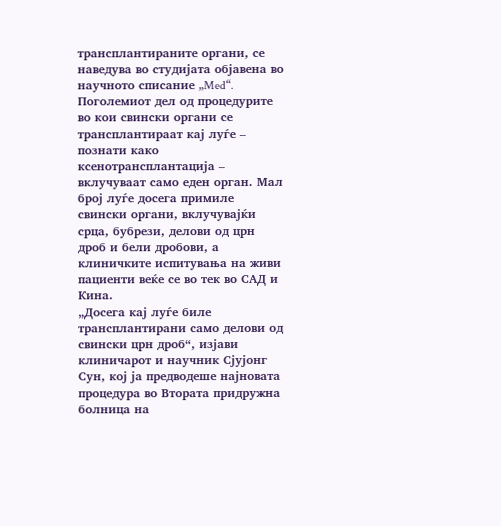трансплантираните органи, се наведува во студијата објавена во научното списание „Med“.
Поголемиот дел од процедурите во кои свински органи се трансплантираат кај луѓе – познати како ксенотрансплантација – вклучуваат само еден орган. Мал број луѓе досега примиле свински органи, вклучувајќи срца, бубрези, делови од црн дроб и бели дробови, а клиничките испитувања на живи пациенти веќе се во тек во САД и Кина.
„Досега кај луѓе биле трансплантирани само делови од свински црн дроб“, изјави клиничарот и научник Сјујонг Сун, кој ја предводеше најновата процедура во Втората придружна болница на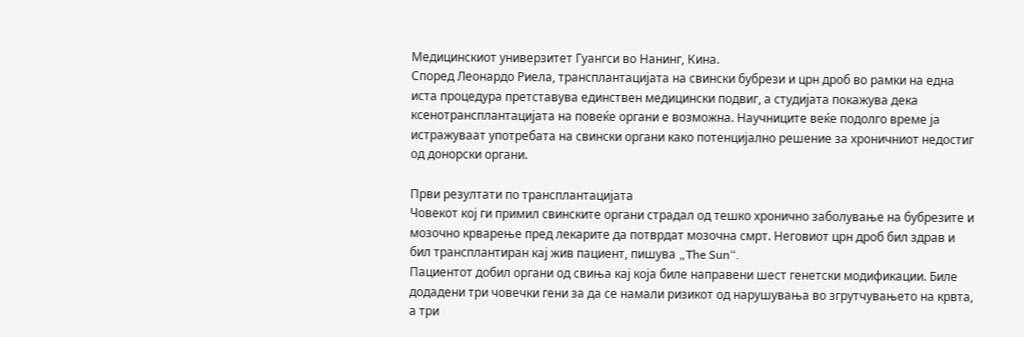Медицинскиот универзитет Гуангси во Нанинг, Кина.
Според Леонардо Риела, трансплантацијата на свински бубрези и црн дроб во рамки на една иста процедура претставува единствен медицински подвиг, а студијата покажува дека ксенотрансплантацијата на повеќе органи е возможна. Научниците веќе подолго време ја истражуваат употребата на свински органи како потенцијално решение за хроничниот недостиг од донорски органи.

Први резултати по трансплантацијата
Човекот кој ги примил свинските органи страдал од тешко хронично заболување на бубрезите и мозочно крварење пред лекарите да потврдат мозочна смрт. Неговиот црн дроб бил здрав и бил трансплантиран кај жив пациент, пишува „The Sun“.
Пациентот добил органи од свиња кај која биле направени шест генетски модификации. Биле додадени три човечки гени за да се намали ризикот од нарушувања во згрутчувањето на крвта, а три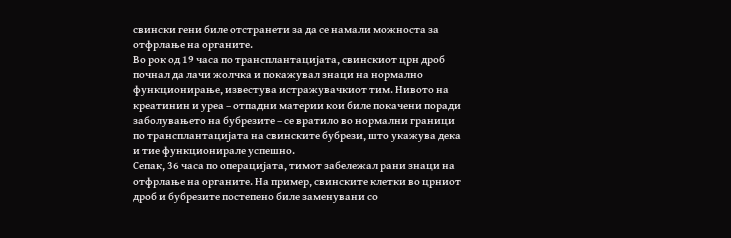свински гени биле отстранети за да се намали можноста за отфрлање на органите.
Во рок од 19 часа по трансплантацијата, свинскиот црн дроб почнал да лачи жолчка и покажувал знаци на нормално функционирање, известува истражувачкиот тим. Нивото на креатинин и уреа – отпадни материи кои биле покачени поради заболувањето на бубрезите – се вратило во нормални граници по трансплантацијата на свинските бубрези, што укажува дека и тие функционирале успешно.
Сепак, 36 часа по операцијата, тимот забележал рани знаци на отфрлање на органите. На пример, свинските клетки во црниот дроб и бубрезите постепено биле заменувани со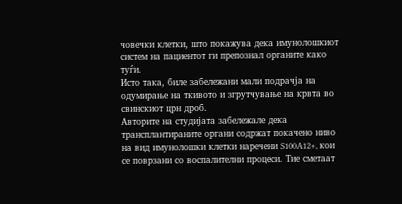човечки клетки, што покажува дека имунолошкиот систем на пациентот ги препознал органите како туѓи.
Исто така, биле забележани мали подрачја на одумирање на ткивото и згрутчување на крвта во свинскиот црн дроб.
Авторите на студијата забележале дека трансплантираните органи содржат покачено ниво на вид имунолошки клетки наречени S100A12+, кои се поврзани со воспалителни процеси. Тие сметаат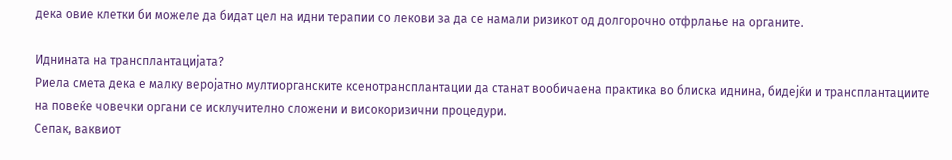дека овие клетки би можеле да бидат цел на идни терапии со лекови за да се намали ризикот од долгорочно отфрлање на органите.

Иднината на трансплантацијата?
Риела смета дека е малку веројатно мултиорганските ксенотрансплантации да станат вообичаена практика во блиска иднина, бидејќи и трансплантациите на повеќе човечки органи се исклучително сложени и високоризични процедури.
Сепак, ваквиот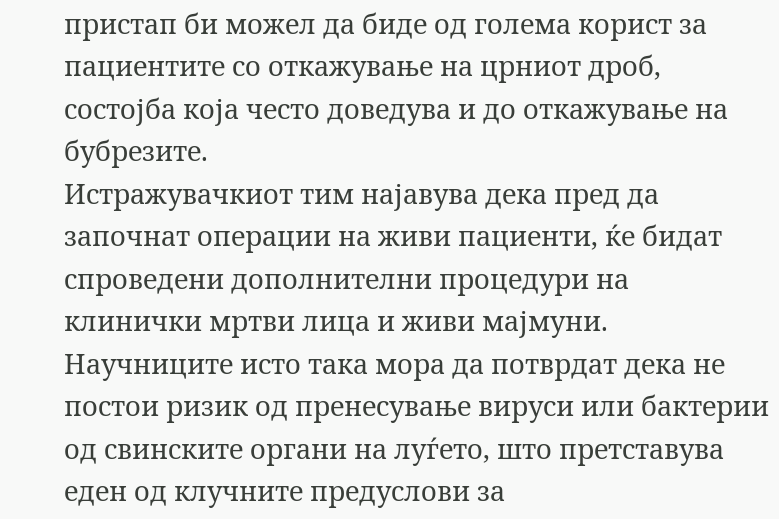пристап би можел да биде од голема корист за пациентите со откажување на црниот дроб, состојба која често доведува и до откажување на бубрезите.
Истражувачкиот тим најавува дека пред да започнат операции на живи пациенти, ќе бидат спроведени дополнителни процедури на клинички мртви лица и живи мајмуни.
Научниците исто така мора да потврдат дека не постои ризик од пренесување вируси или бактерии од свинските органи на луѓето, што претставува еден од клучните предуслови за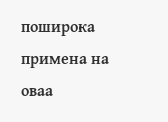поширока примена на оваа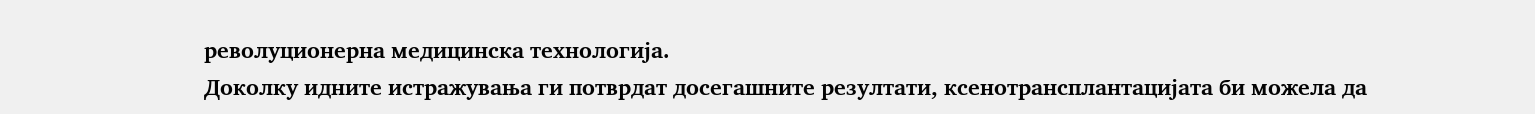револуционерна медицинска технологија.
Доколку идните истражувања ги потврдат досегашните резултати, ксенотрансплантацијата би можела да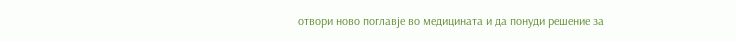отвори ново поглавје во медицината и да понуди решение за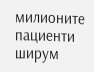милионите пациенти ширум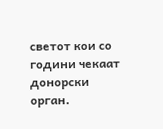светот кои со години чекаат донорски орган.